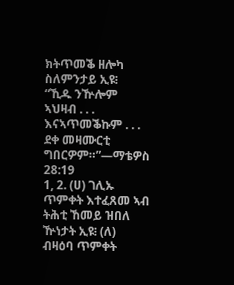ክትጥመቕ ዘሎካ ስለምንታይ ኢዩ፧
“ኺዱ ንዅሎም ኣህዛብ . . . እናኣጥመቕኩም . . . ደቀ መዛሙርቲ ግበርዎም።”—ማቴዎስ 28:19
1, 2. (ሀ) ገሊኡ ጥምቀት እተፈጸመ ኣብ ትሕቲ ኸመይ ዝበለ ዅነታት ኢዩ፧ (ለ) ብዛዕባ ጥምቀት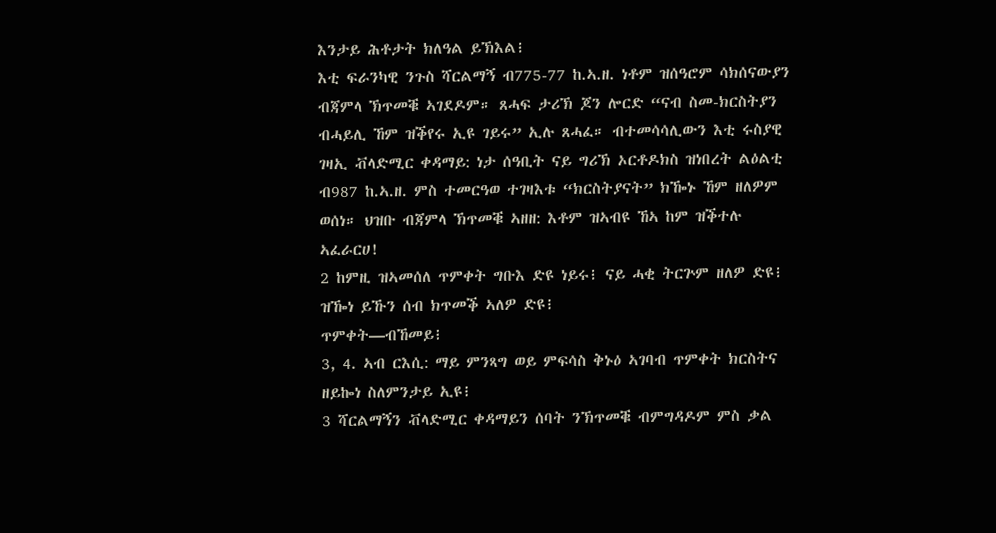እንታይ ሕቶታት ክለዓል ይኽእል፧
እቲ ፍራንካዊ ንጉስ ሻርልማኝ ብ775-77 ከ.ኣ.ዘ. ነቶም ዝሰዓሮም ሳክሰናውያን ብጃምላ ኽጥመቑ ኣገደዶም። ጸሓፍ ታሪኽ ጆን ሎርድ “ናብ ስመ-ክርስትያን ብሓይሊ ኸም ዝቕየሩ ኢዩ ገይሩ” ኢሉ ጸሓፈ። ብተመሳሳሊውን እቲ ሩስያዊ ገዛኢ ቭላድሚር ቀዳማይ: ነታ ሰዓቢት ናይ ግሪኽ ኦርቶዶክስ ዝነበረት ልዕልቲ ብ987 ከ.ኣ.ዘ. ምስ ተመርዓወ ተገዛእቱ “ክርስትያናት” ክዀኑ ኸም ዘለዎም ወሰነ። ህዝቡ ብጃምላ ኽጥመቑ ኣዘዘ: እቶም ዝኣብዩ ኸኣ ከም ዝቕተሉ ኣፈራርሀ!
2 ከምዚ ዝኣመሰለ ጥምቀት ግቡእ ድዩ ነይሩ፧ ናይ ሓቂ ትርጕም ዘለዎ ድዩ፧ ዝዀነ ይኹን ሰብ ክጥመቕ ኣለዎ ድዩ፧
ጥምቀት—ብኸመይ፧
3, 4. ኣብ ርእሲ: ማይ ምንጻግ ወይ ምፍሳስ ቅኑዕ ኣገባብ ጥምቀት ክርስትና ዘይኰነ ስለምንታይ ኢዩ፧
3 ሻርልማኝን ቭላድሚር ቀዳማይን ሰባት ንኽጥመቑ ብምግዳዶም ምስ ቃል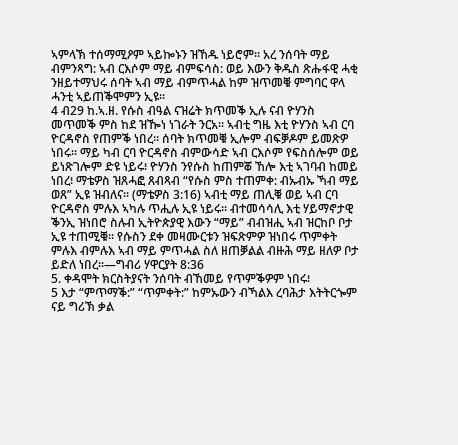ኣምላኽ ተሰማሚዖም ኣይኰኑን ዝኸዱ ነይሮም። አረ ንሰባት ማይ ብምንጻግ: ኣብ ርእሶም ማይ ብምፍሳስ: ወይ እውን ቅዱስ ጽሑፋዊ ሓቂ ንዘይተማህሩ ሰባት ኣብ ማይ ብምጥሓል ከም ዝጥመቑ ምግባር ዋላ ሓንቲ ኣይጠቕሞምን ኢዩ።
4 ብ29 ከ.ኣ.ዘ. የሱስ ብዓል ናዝሬት ክጥመቕ ኢሉ ናብ ዮሃንስ መጥመቕ ምስ ከደ ዝዀነ ነገራት ንርአ። ኣብቲ ግዜ እቲ ዮሃንስ ኣብ ርባ ዮርዳኖስ የጠምቕ ነበረ። ሰባት ክጥመቑ ኢሎም ብፍቓዶም ይመጽዎ ነበሩ። ማይ ካብ ርባ ዮርዳኖስ ብምውሳድ ኣብ ርእሶም የፍስሰሎም ወይ ይነጽገሎም ድዩ ነይሩ፧ ዮሃንስ ንየሱስ ከጠምቖ ኸሎ እቲ ኣገባብ ከመይ ነበረ፧ ማቴዎስ ዝጸሓፎ ጸብጻብ “የሱስ ምስ ተጠምቀ: ብኡብኡ ኻብ ማይ ወጸ” ኢዩ ዝብለና። (ማቴዎስ 3:16) ኣብቲ ማይ ጠሊቑ ወይ ኣብ ርባ ዮርዳኖስ ምሉእ ኣካሉ ጥሒሉ ኢዩ ነይሩ። ብተመሳሳሊ እቲ ሃይማኖታዊ ቕንኢ ዝነበሮ ስሉብ ኢትዮጵያዊ እውን “ማይ” ብብዝሒ ኣብ ዝርከቦ ቦታ ኢዩ ተጠሚቑ። የሱስን ደቀ መዛሙርቱን ዝፍጽምዎ ዝነበሩ ጥምቀት ምሉእ ብምሉእ ኣብ ማይ ምጥሓል ስለ ዘጠቓልል ብዙሕ ማይ ዘለዎ ቦታ ይድለ ነበረ።—ግብሪ ሃዋርያት 8:36
5. ቀዳሞት ክርስትያናት ንሰባት ብኸመይ የጥምቕዎም ነበሩ፧
5 እታ “ምጥማቕ:” “ጥምቀት:” ከምኡውን ብኻልእ ረባሕታ እትትርጐም ናይ ግሪኽ ቃል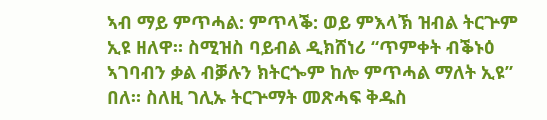ኣብ ማይ ምጥሓል: ምጥላቕ: ወይ ምእላኽ ዝብል ትርጕም ኢዩ ዘለዋ። ስሚዝስ ባይብል ዲክሸነሪ “ጥምቀት ብቕኑዕ ኣገባብን ቃል ብቓሉን ክትርጐም ከሎ ምጥሓል ማለት ኢዩ” በለ። ስለዚ ገሊኡ ትርጕማት መጽሓፍ ቅዱስ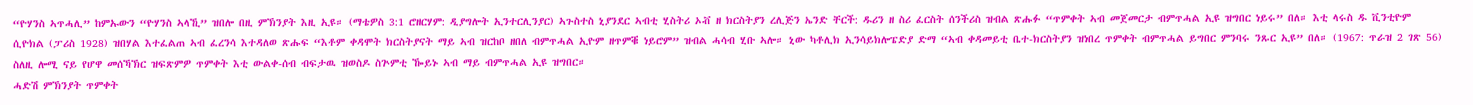“ዮሃንስ ኣጥሓሊ” ከምኡውን “ዮሃንስ ኣላኺ” ዝበሎ በዚ ምኽንያት እዚ ኢዩ። (ማቴዎስ 3:1 ሮዘርሃም: ዲያግሎት ኢንተርሊንያር) ኣጉስተስ ኒያንደር ኣብቲ ሂስትሪ ኦቭ ዘ ክርስትያን ረሊጅን ኤንድ ቸርች: ዱሪን ዘ ስሪ ፈርስት ሰንችሪስ ዝብል ጽሑፉ “ጥምቀት ኣብ መጀመርታ ብምጥሓል ኢዩ ዝግበር ነይሩ” በለ። እቲ ላሩስ ዱ ቪንቲዮም ሲዮክል (ፓሪስ 1928) ዝበሃል እተፈልጠ ኣብ ፈረንሳ እተዳለወ ጽሑፍ “እቶም ቀዳሞት ክርስትያናት ማይ ኣብ ዝርከቦ ዘበለ ብምጥሓል ኢዮም ዘጥምቑ ነይሮም” ዝብል ሓሳብ ሂቡ ኣሎ። ኒው ካቶሊክ ኢንሳይክሎፔድያ ድማ “ኣብ ቀዳመይቲ ቤተ-ክርስትያን ዝነበረ ጥምቀት ብምጥሓል ይግበር ምንባሩ ንጹር ኢዩ” በለ። (1967: ጥራዝ 2 ገጽ 56) ስለዚ ሎሚ ናይ የሆዋ መሰኻኽር ዝፍጽምዎ ጥምቀት እቲ ውልቀ-ሰብ ብፍታዉ ዝወስዶ ስጕምቲ ዀይኑ ኣብ ማይ ብምጥሓል ኢዩ ዝግበር።
ሓድሽ ምኽንያት ጥምቀት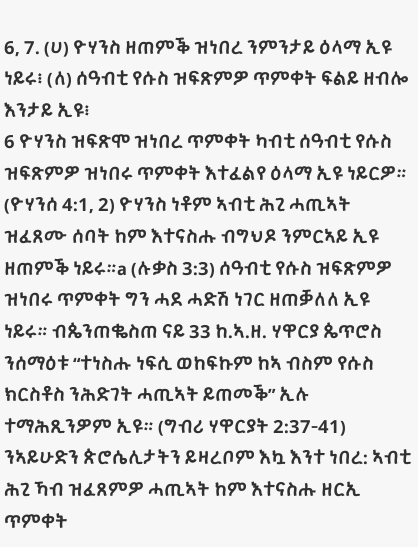6, 7. (ሀ) ዮሃንስ ዘጠምቕ ዝነበረ ንምንታይ ዕላማ ኢዩ ነይሩ፧ (ለ) ሰዓብቲ የሱስ ዝፍጽምዎ ጥምቀት ፍልይ ዘብሎ እንታይ ኢዩ፧
6 ዮሃንስ ዝፍጽሞ ዝነበረ ጥምቀት ካብቲ ሰዓብቲ የሱስ ዝፍጽምዎ ዝነበሩ ጥምቀት እተፈልየ ዕላማ ኢዩ ነይርዎ። (ዮሃንሰ 4:1, 2) ዮሃንስ ነቶም ኣብቲ ሕጊ ሓጢኣት ዝፈጸሙ ሰባት ከም እተናስሑ ብግህዶ ንምርኣይ ኢዩ ዘጠምቕ ነይሩ።a (ሉቃስ 3:3) ሰዓብቲ የሱስ ዝፍጽምዎ ዝነበሩ ጥምቀት ግን ሓደ ሓድሽ ነገር ዘጠቓለለ ኢዩ ነይሩ። ብጴንጠቈስጠ ናይ 33 ከ.ኣ.ዘ. ሃዋርያ ጴጥሮስ ንሰማዕቱ “ተነስሑ ነፍሲ ወከፍኩም ከኣ ብስም የሱስ ክርስቶስ ንሕድገት ሓጢኣት ይጠመቕ” ኢሉ ተማሕጺንዎም ኢዩ። (ግብሪ ሃዋርያት 2:37-41) ንኣይሁድን ጵሮሴሊታትን ይዛረቦም እኳ እንተ ነበረ: ኣብቲ ሕጊ ኻብ ዝፈጸምዎ ሓጢኣት ከም እተናስሑ ዘርኢ ጥምቀት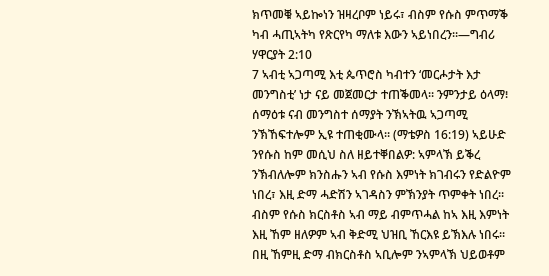ክጥመቑ ኣይኰነን ዝዛረቦም ነይሩ፣ ብስም የሱስ ምጥማቕ ካብ ሓጢኣትካ የጽርየካ ማለቱ እውን ኣይነበረን።—ግብሪ ሃዋርያት 2:10
7 ኣብቲ ኣጋጣሚ እቲ ጴጥሮስ ካብተን ‘መርሖታት እታ መንግስቲ’ ነታ ናይ መጀመርታ ተጠቕመላ። ንምንታይ ዕላማ፧ ሰማዕቱ ናብ መንግስተ ሰማያት ንኽኣትዉ ኣጋጣሚ ንኽኸፍተሎም ኢዩ ተጠቂሙላ። (ማቴዎስ 16:19) ኣይሁድ ንየሱስ ከም መሲህ ስለ ዘይተቐበልዎ: ኣምላኽ ይቕረ ንኽብለሎም ክንስሑን ኣብ የሱስ እምነት ክገብሩን የድልዮም ነበረ፣ እዚ ድማ ሓድሽን ኣገዳስን ምኽንያት ጥምቀት ነበረ። ብስም የሱስ ክርስቶስ ኣብ ማይ ብምጥሓል ከኣ እዚ እምነት እዚ ኸም ዘለዎም ኣብ ቅድሚ ህዝቢ ኸርእዩ ይኽእሉ ነበሩ። በዚ ኸምዚ ድማ ብክርስቶስ ኣቢሎም ንኣምላኽ ህይወቶም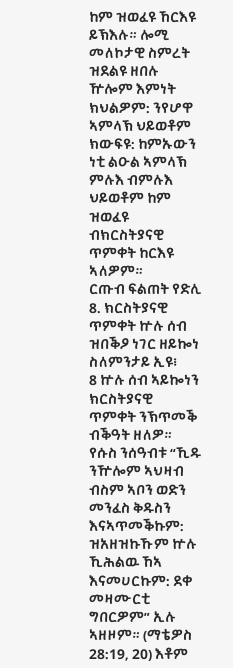ከም ዝወፈዩ ኸርእዩ ይኽእሉ። ሎሚ መለኮታዊ ስምረት ዝደልዩ ዘበሉ ዅሎም እምነት ክህልዎም: ንየሆዋ ኣምላኽ ህይወቶም ክውፍዩ: ከምኡውን ነቲ ልዑል ኣምላኽ ምሉእ ብምሉእ ህይወቶም ከም ዝወፈዩ ብክርስትያናዊ ጥምቀት ከርእዩ ኣለዎም።
ርጡብ ፍልጠት የድሊ
8. ክርስትያናዊ ጥምቀት ኵሉ ሰብ ዝበቕዖ ነገር ዘይኰነ ስለምንታይ ኢዩ፧
8 ኵሉ ሰብ ኣይኰነን ክርስትያናዊ ጥምቀት ንኽጥመቕ ብቕዓት ዘለዎ። የሱስ ንሰዓብቱ “ኺዱ ንዅሎም ኣህዛብ ብስም ኣቦን ወድን መንፈስ ቅዱስን እናኣጥመቕኩም: ዝአዘዝኩኹም ኵሉ ኺሕልዉ ኸኣ እናመሀርኩም: ደቀ መዛሙርቲ ግበርዎም” ኢሉ ኣዘዞም። (ማቴዎስ 28:19, 20) እቶም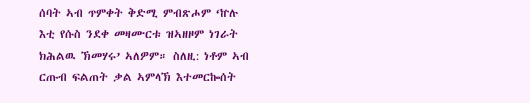ሰባት ኣብ ጥምቀት ቅድሚ ምብጽሖም ‘ኵሉ እቲ የሱስ ንደቀ መዛሙርቱ ዝኣዘዞም ነገራት ክሕልዉ ኽመሃሩ’ ኣለዎም። ስለዚ: ነቶም ኣብ ርጡብ ፍልጠት ቃል ኣምላኽ እተመርኰሰት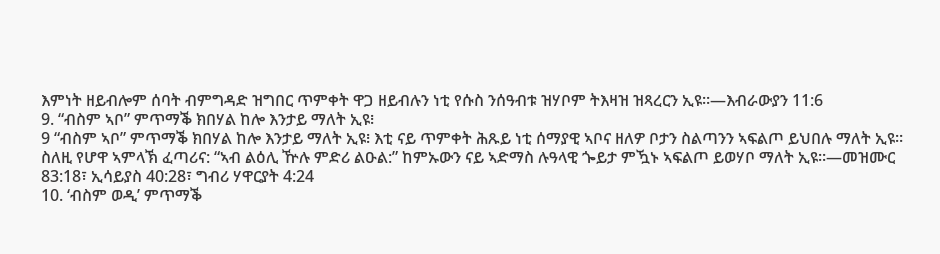እምነት ዘይብሎም ሰባት ብምግዳድ ዝግበር ጥምቀት ዋጋ ዘይብሉን ነቲ የሱስ ንሰዓብቱ ዝሃቦም ትእዛዝ ዝጻረርን ኢዩ።—እብራውያን 11:6
9. “ብስም ኣቦ” ምጥማቕ ክበሃል ከሎ እንታይ ማለት ኢዩ፧
9 “ብስም ኣቦ” ምጥማቕ ክበሃል ከሎ እንታይ ማለት ኢዩ፧ እቲ ናይ ጥምቀት ሕጹይ ነቲ ሰማያዊ ኣቦና ዘለዎ ቦታን ስልጣንን ኣፍልጦ ይህበሉ ማለት ኢዩ። ስለዚ የሆዋ ኣምላኽ ፈጣሪና: “ኣብ ልዕሊ ዅሉ ምድሪ ልዑል:” ከምኡውን ናይ ኣድማስ ሉዓላዊ ጐይታ ምዃኑ ኣፍልጦ ይወሃቦ ማለት ኢዩ።—መዝሙር 83:18፣ ኢሳይያስ 40:28፣ ግብሪ ሃዋርያት 4:24
10. ‘ብስም ወዲ’ ምጥማቕ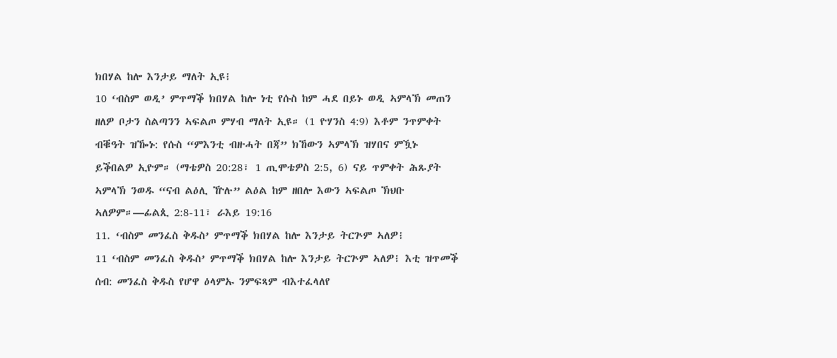ክበሃል ከሎ እንታይ ማለት ኢዩ፧
10 ‘ብስም ወዲ’ ምጥማቕ ክበሃል ከሎ ነቲ የሱስ ከም ሓደ በይኑ ወዲ ኣምላኽ መጠን ዘለዎ ቦታን ስልጣንን ኣፍልጦ ምሃብ ማለት ኢዩ። (1 ዮሃንስ 4:9) እቶም ንጥምቀት ብቑዓት ዝዀኑ: የሱስ “ምእንቲ ብዙሓት በጃ” ክኸውን ኣምላኽ ዝሃበና ምዃኑ ይቕበልዎ ኢዮም። (ማቴዎስ 20:28፣ 1 ጢሞቴዎስ 2:5, 6) ናይ ጥምቀት ሕጹያት ኣምላኽ ንወዱ “ናብ ልዕሊ ዅሉ” ልዕል ከም ዘበሎ እውን ኣፍልጦ ኽህቡ ኣለዎም።—ፊልጲ 2:8-11፣ ራእይ 19:16
11. ‘ብስም መንፈስ ቅዱስ’ ምጥማቕ ክበሃል ከሎ እንታይ ትርጕም ኣለዎ፧
11 ‘ብስም መንፈስ ቅዱስ’ ምጥማቕ ክበሃል ከሎ እንታይ ትርጕም ኣለዎ፧ እቲ ዝጥመቕ ሰብ: መንፈስ ቅዱስ የሆዋ ዕላምኡ ንምፍጻም ብእተፈላለየ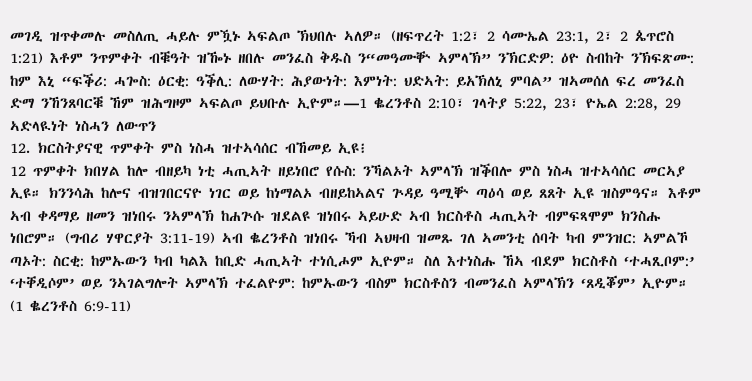መገዲ ዝጥቀመሉ መስለጢ ሓይሉ ምዃኑ ኣፍልጦ ኽህበሉ ኣለዎ። (ዘፍጥረት 1:2፣ 2 ሳሙኤል 23:1, 2፣ 2 ጴጥሮስ 1:21) እቶም ንጥምቀት ብቑዓት ዝዀኑ ዘበሉ መንፈስ ቅዱስ ን“መዓሙቝ ኣምላኽ” ንኽርድዎ: ዕዮ ስብከት ንኽፍጽሙ: ከም እኒ “ፍቕሪ: ሓጐስ: ዕርቂ: ዓቕሊ: ለውሃት: ሕያውነት: እምነት: ህድኣት: ይአኽለኒ ምባል” ዝኣመሰለ ፍረ መንፈስ ድማ ንኸንጸባርቑ ኸም ዝሕግዞም ኣፍልጦ ይህቡሉ ኢዮም።—1 ቈረንቶስ 2:10፣ ገላትያ 5:22, 23፣ ዮኤል 2:28, 29
ኣድላዪነት ነስሓን ለውጥን
12. ክርስትያናዊ ጥምቀት ምስ ነስሓ ዝተኣሳሰር ብኸመይ ኢዩ፧
12 ጥምቀት ክበሃል ከሎ ብዘይካ ነቲ ሓጢኣት ዘይነበሮ የሱስ: ንኻልኦት ኣምላኽ ዝቕበሎ ምስ ነስሓ ዝተኣሳሰር መርኣያ ኢዩ። ክንንሳሕ ከሎና ብዝገበርናዮ ነገር ወይ ከነማልኦ ብዘይከኣልና ጕዳይ ዓሚቝ ጣዕሳ ወይ ጸጸት ኢዩ ዝስምዓና። እቶም ኣብ ቀዳማይ ዘመን ዝነበሩ ንኣምላኽ ከሐጕሱ ዝደልዩ ዝነበሩ ኣይሁድ ኣብ ክርስቶስ ሓጢኣት ብምፍጻሞም ክንስሑ ነበሮም። (ግብሪ ሃዋርያት 3:11-19) ኣብ ቈረንቶስ ዝነበሩ ኻብ ኣህዛብ ዝመጹ ገለ ኣመንቲ ሰባት ካብ ምንዝር: ኣምልኾ ጣኦት: ስርቂ: ከምኡውን ካብ ካልእ ከቢድ ሓጢኣት ተነሲሖም ኢዮም። ስለ እተነስሑ ኸኣ ብደም ክርስቶስ ‘ተሓጺቦም:’ ‘ተቐዲሶም’ ወይ ንኣገልግሎት ኣምላኽ ተፈልዮም: ከምኡውን ብስም ክርስቶስን ብመንፈስ ኣምላኽን ‘ጸዲቖም’ ኢዮም። (1 ቈረንቶስ 6:9-11)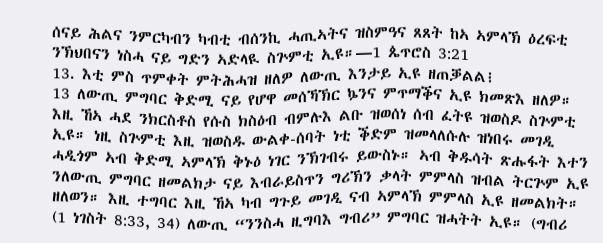ሰናይ ሕልና ንምርካብን ካብቲ ብሰንኪ ሓጢኣትና ዝስምዓና ጸጸት ከኣ ኣምላኽ ዕረፍቲ ንኽህበናን ነስሓ ናይ ግድን ኣድላዪ ስጕምቲ ኢዩ።—1 ጴጥሮስ 3:21
13. እቲ ምስ ጥምቀት ምትሕሓዝ ዘለዎ ለውጢ እንታይ ኢዩ ዘጠቓልል፧
13 ለውጢ ምግባር ቅድሚ ናይ የሆዋ መሰኻኽር ኴንና ምጥማቕና ኢዩ ክመጽእ ዘለዎ። እዚ ኸኣ ሓደ ንክርስቶስ የሱስ ክስዕብ ብምሉእ ልቡ ዝወሰነ ሰብ ፈትዩ ዝወስዶ ስጕምቲ ኢዩ። ነዚ ስጕምቲ እዚ ዝወስዱ ውልቀ-ሰባት ነቲ ቕድም ዝመላለሱሉ ዝነበሩ መገዲ ሓዲጎም ኣብ ቅድሚ ኣምላኽ ቅኑዕ ነገር ንኽገብሩ ይውስኑ። ኣብ ቅዱሳት ጽሑፋት እተን ንለውጢ ምግባር ዘመልክታ ናይ እብራይስጥን ግሪኽን ቃላት ምምላስ ዝብል ትርጕም ኢዩ ዘለወን። እዚ ተግባር እዚ ኸኣ ካብ ግጉይ መገዲ ናብ ኣምላኽ ምምላስ ኢዩ ዘመልክት። (1 ነገስት 8:33, 34) ለውጢ “ንንስሓ ዚግባእ ግብሪ” ምግባር ዝሓትት ኢዩ። (ግብሪ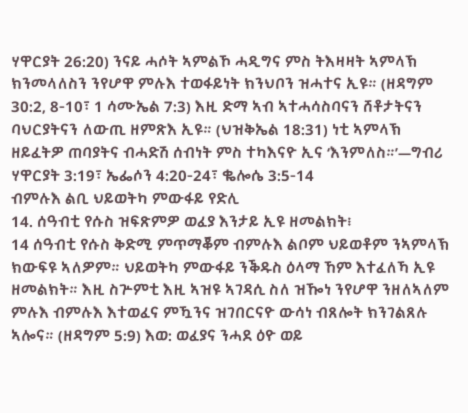ሃዋርያት 26:20) ንናይ ሓሶት ኣምልኾ ሓዲግና ምስ ትእዛዛት ኣምላኽ ክንመላለስን ንየሆዋ ምሉእ ተወፋይነት ክንህቦን ዝሓተና ኢዩ። (ዘዳግም 30:2, 8-10፣ 1 ሳሙኤል 7:3) እዚ ድማ ኣብ ኣተሓሳስባናን ሸቶታትናን ባህርያትናን ለውጢ ዘምጽእ ኢዩ። (ህዝቅኤል 18:31) ነቲ ኣምላኽ ዘይፈትዎ ጠባያትና ብሓድሽ ሰብነት ምስ ተካእናዮ ኢና ‘እንምለስ።’—ግብሪ ሃዋርያት 3:19፣ ኤፌሶን 4:20-24፣ ቈሎሴ 3:5-14
ብምሉእ ልቢ ህይወትካ ምውፋይ የድሊ
14. ሰዓብቲ የሱስ ዝፍጽምዎ ወፈያ እንታይ ኢዩ ዘመልክት፧
14 ሰዓብቲ የሱስ ቅድሚ ምጥማቖም ብምሉእ ልቦም ህይወቶም ንኣምላኽ ክውፍዩ ኣለዎም። ህይወትካ ምውፋይ ንቕዱስ ዕላማ ኸም እተፈለኻ ኢዩ ዘመልክት። እዚ ስጕምቲ እዚ ኣዝዩ ኣገዳሲ ስለ ዝዀነ ንየሆዋ ንዘለኣለም ምሉእ ብምሉእ እተወፈና ምዃንና ዝገበርናዮ ውሳነ ብጸሎት ክንገልጸሉ ኣሎና። (ዘዳግም 5:9) እወ: ወፈያና ንሓደ ዕዮ ወይ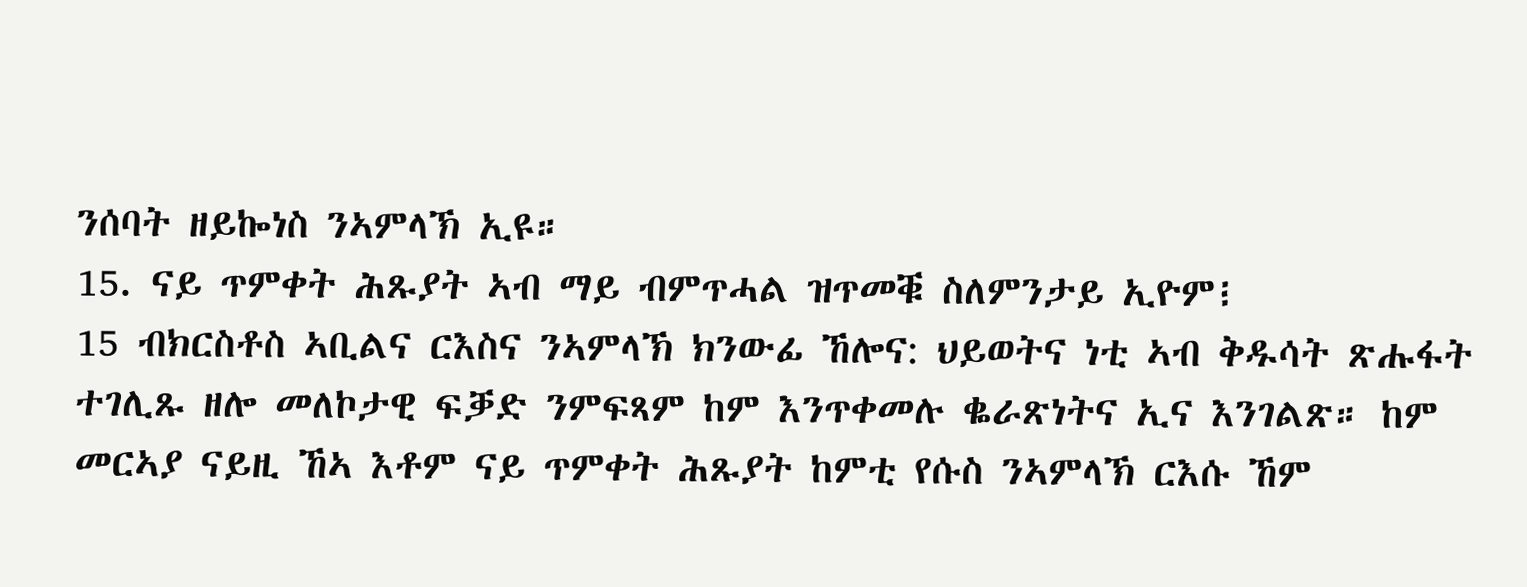ንሰባት ዘይኰነስ ንኣምላኽ ኢዩ።
15. ናይ ጥምቀት ሕጹያት ኣብ ማይ ብምጥሓል ዝጥመቑ ስለምንታይ ኢዮም፧
15 ብክርስቶስ ኣቢልና ርእስና ንኣምላኽ ክንውፊ ኸሎና: ህይወትና ነቲ ኣብ ቅዱሳት ጽሑፋት ተገሊጹ ዘሎ መለኮታዊ ፍቓድ ንምፍጻም ከም እንጥቀመሉ ቈራጽነትና ኢና እንገልጽ። ከም መርኣያ ናይዚ ኸኣ እቶም ናይ ጥምቀት ሕጹያት ከምቲ የሱስ ንኣምላኽ ርእሱ ኸም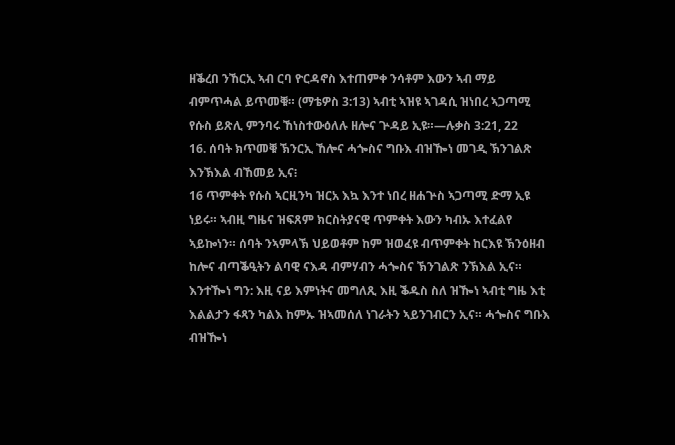ዘቕረበ ንኸርኢ ኣብ ርባ ዮርዳኖስ እተጠምቀ ንሳቶም እውን ኣብ ማይ ብምጥሓል ይጥመቑ። (ማቴዎስ 3:13) ኣብቲ ኣዝዩ ኣገዳሲ ዝነበረ ኣጋጣሚ የሱስ ይጽሊ ምንባሩ ኸነስተውዕለሉ ዘሎና ጕዳይ ኢዩ።—ሉቃስ 3:21, 22
16. ሰባት ክጥመቑ ኽንርኢ ኸሎና ሓጐስና ግቡእ ብዝዀነ መገዲ ኽንገልጽ እንኽእል ብኸመይ ኢና፧
16 ጥምቀት የሱስ ኣርዚንካ ዝርአ እኳ እንተ ነበረ ዘሐጕስ ኣጋጣሚ ድማ ኢዩ ነይሩ። ኣብዚ ግዜና ዝፍጸም ክርስትያናዊ ጥምቀት እውን ካብኡ እተፈልየ ኣይኰነን። ሰባት ንኣምላኽ ህይወቶም ከም ዝወፈዩ ብጥምቀት ከርእዩ ኽንዕዘብ ከሎና ብጣቕዒትን ልባዊ ናእዳ ብምሃብን ሓጐስና ኽንገልጽ ንኽእል ኢና። እንተዀነ ግን: እዚ ናይ እምነትና መግለጺ እዚ ቕዱስ ስለ ዝዀነ ኣብቲ ግዜ እቲ እልልታን ፋጻን ካልእ ከምኡ ዝኣመሰለ ነገራትን ኣይንገብርን ኢና። ሓጐስና ግቡእ ብዝዀነ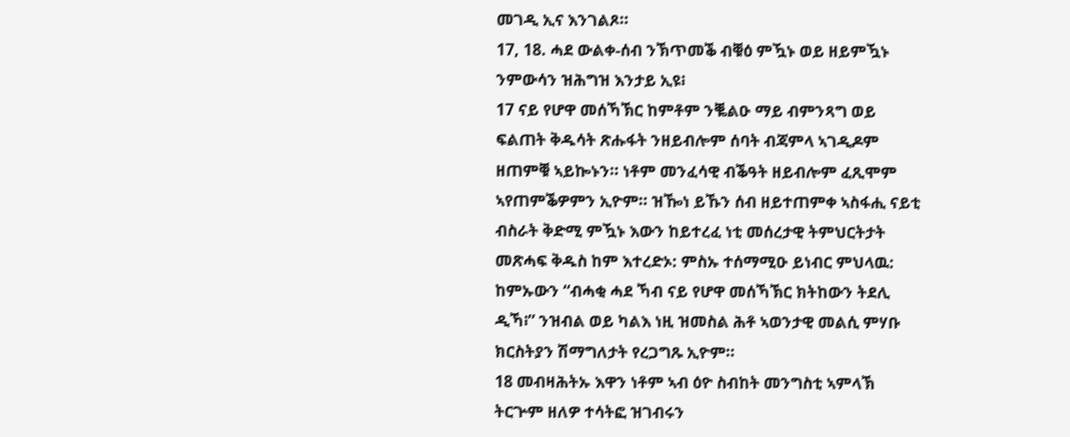መገዲ ኢና እንገልጾ።
17, 18. ሓደ ውልቀ-ሰብ ንኽጥመቕ ብቑዕ ምዃኑ ወይ ዘይምዃኑ ንምውሳን ዝሕግዝ እንታይ ኢዩ፧
17 ናይ የሆዋ መሰኻኽር ከምቶም ንቘልዑ ማይ ብምንጻግ ወይ ፍልጠት ቅዱሳት ጽሑፋት ንዘይብሎም ሰባት ብጃምላ ኣገዲዶም ዘጠምቑ ኣይኰኑን። ነቶም መንፈሳዊ ብቕዓት ዘይብሎም ፈጺሞም ኣየጠምቕዎምን ኢዮም። ዝዀነ ይኹን ሰብ ዘይተጠምቀ ኣስፋሒ ናይቲ ብስራት ቅድሚ ምዃኑ እውን ከይተረፈ ነቲ መሰረታዊ ትምህርትታት መጽሓፍ ቅዱስ ከም እተረድኦ: ምስኡ ተሰማሚዑ ይነብር ምህላዉ: ከምኡውን “ብሓቂ ሓደ ኻብ ናይ የሆዋ መሰኻኽር ክትከውን ትደሊ ዲኻ፧” ንዝብል ወይ ካልእ ነዚ ዝመስል ሕቶ ኣወንታዊ መልሲ ምሃቡ ክርስትያን ሽማግለታት የረጋግጹ ኢዮም።
18 መብዛሕትኡ እዋን ነቶም ኣብ ዕዮ ስብከት መንግስቲ ኣምላኽ ትርጕም ዘለዎ ተሳትፎ ዝገብሩን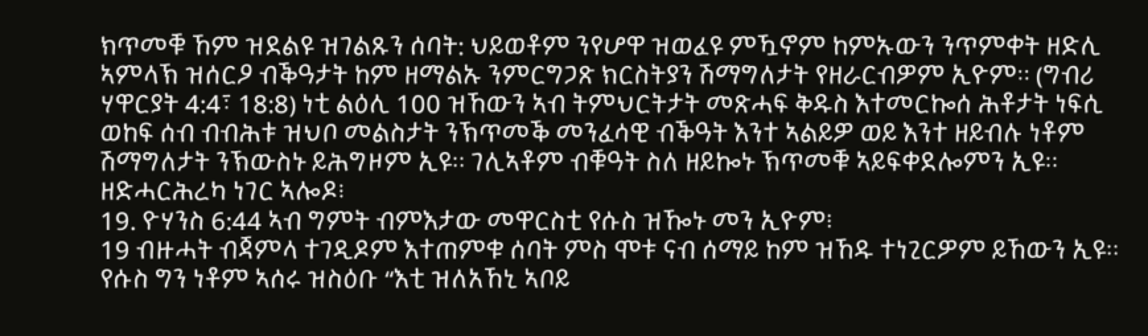ክጥመቑ ኸም ዝደልዩ ዝገልጹን ሰባት: ህይወቶም ንየሆዋ ዝወፈዩ ምዃኖም ከምኡውን ንጥምቀት ዘድሊ ኣምላኽ ዝሰርዖ ብቕዓታት ከም ዘማልኡ ንምርግጋጽ ክርስትያን ሽማግለታት የዘራርብዎም ኢዮም። (ግብሪ ሃዋርያት 4:4፣ 18:8) ነቲ ልዕሊ 100 ዝኸውን ኣብ ትምህርትታት መጽሓፍ ቅዱስ እተመርኰሰ ሕቶታት ነፍሲ ወከፍ ሰብ ብብሕቱ ዝህቦ መልስታት ንኽጥመቕ መንፈሳዊ ብቕዓት እንተ ኣልይዎ ወይ እንተ ዘይብሉ ነቶም ሽማግለታት ንኽውስኑ ይሕግዞም ኢዩ። ገሊኣቶም ብቑዓት ስለ ዘይኰኑ ኽጥመቑ ኣይፍቀደሎምን ኢዩ።
ዘድሓርሕረካ ነገር ኣሎዶ፧
19. ዮሃንስ 6:44 ኣብ ግምት ብምእታው መዋርስቲ የሱስ ዝዀኑ መን ኢዮም፧
19 ብዙሓት ብጃምላ ተገዲዶም እተጠምቁ ሰባት ምስ ሞቱ ናብ ሰማይ ከም ዝኸዱ ተነጊርዎም ይኸውን ኢዩ። የሱስ ግን ነቶም ኣሰሩ ዝስዕቡ “እቲ ዝለአኸኒ ኣቦይ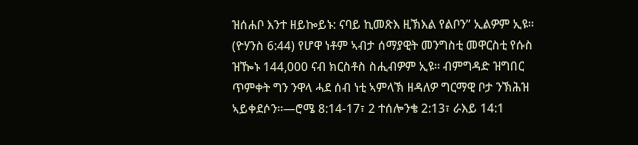ዝሰሐቦ እንተ ዘይኰይኑ: ናባይ ኪመጽእ ዚኽእል የልቦን” ኢልዎም ኢዩ። (ዮሃንስ 6:44) የሆዋ ነቶም ኣብታ ሰማያዊት መንግስቲ መዋርስቲ የሱስ ዝዀኑ 144,000 ናብ ክርስቶስ ስሒብዎም ኢዩ። ብምግዳድ ዝግበር ጥምቀት ግን ንዋላ ሓደ ሰብ ነቲ ኣምላኽ ዘዳለዎ ግርማዊ ቦታ ንኽሕዝ ኣይቀደሶን።—ሮሜ 8:14-17፣ 2 ተሰሎንቄ 2:13፣ ራእይ 14:1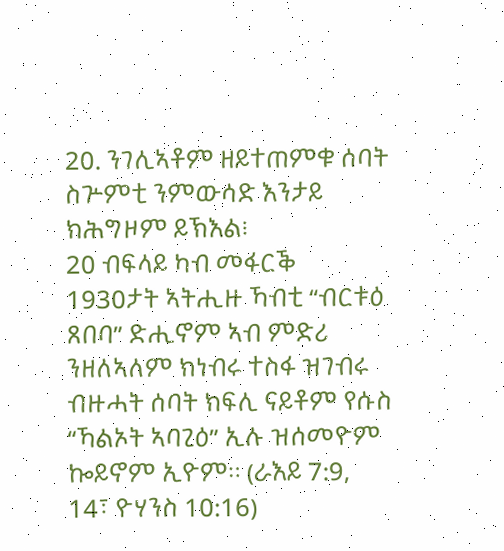20. ንገሊኣቶም ዘይተጠምቁ ሰባት ስጕምቲ ንምውሳድ እንታይ ክሕግዞም ይኽእል፧
20 ብፍላይ ካብ መፋርቕ 1930ታት ኣትሒዙ ኻብቲ “ብርቱዕ ጸበባ” ድሒኖም ኣብ ምድሪ ንዘለኣለም ክነብሩ ተስፋ ዝገብሩ ብዙሓት ሰባት ክፍሊ ናይቶም የሱስ “ኻልኦት ኣባጊዕ” ኢሉ ዝሰመዮም ኰይኖም ኢዮም። (ራእይ 7:9, 14፣ ዮሃንስ 10:16)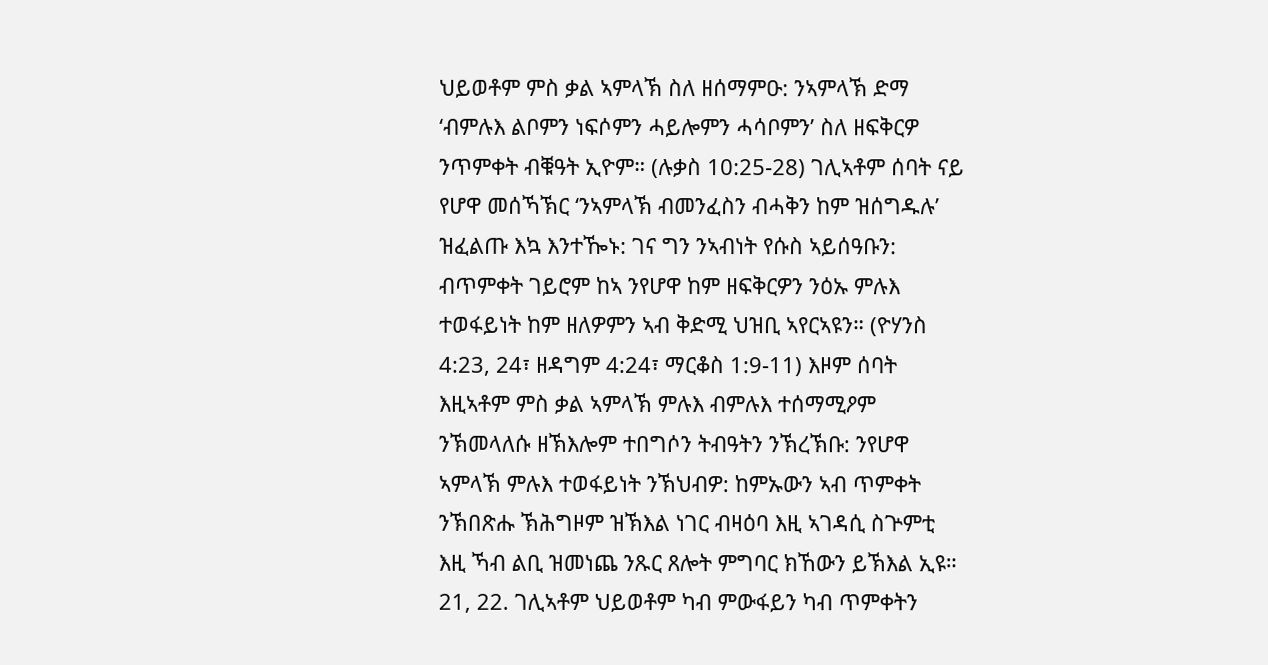ህይወቶም ምስ ቃል ኣምላኽ ስለ ዘሰማምዑ: ንኣምላኽ ድማ ‘ብምሉእ ልቦምን ነፍሶምን ሓይሎምን ሓሳቦምን’ ስለ ዘፍቅርዎ ንጥምቀት ብቑዓት ኢዮም። (ሉቃስ 10:25-28) ገሊኣቶም ሰባት ናይ የሆዋ መሰኻኽር ‘ንኣምላኽ ብመንፈስን ብሓቅን ከም ዝሰግዱሉ’ ዝፈልጡ እኳ እንተዀኑ: ገና ግን ንኣብነት የሱስ ኣይሰዓቡን: ብጥምቀት ገይሮም ከኣ ንየሆዋ ከም ዘፍቅርዎን ንዕኡ ምሉእ ተወፋይነት ከም ዘለዎምን ኣብ ቅድሚ ህዝቢ ኣየርኣዩን። (ዮሃንስ 4:23, 24፣ ዘዳግም 4:24፣ ማርቆስ 1:9-11) እዞም ሰባት እዚኣቶም ምስ ቃል ኣምላኽ ምሉእ ብምሉእ ተሰማሚዖም ንኽመላለሱ ዘኽእሎም ተበግሶን ትብዓትን ንኽረኽቡ: ንየሆዋ ኣምላኽ ምሉእ ተወፋይነት ንኽህብዎ: ከምኡውን ኣብ ጥምቀት ንኽበጽሑ ኽሕግዞም ዝኽእል ነገር ብዛዕባ እዚ ኣገዳሲ ስጕምቲ እዚ ኻብ ልቢ ዝመነጨ ንጹር ጸሎት ምግባር ክኸውን ይኽእል ኢዩ።
21, 22. ገሊኣቶም ህይወቶም ካብ ምውፋይን ካብ ጥምቀትን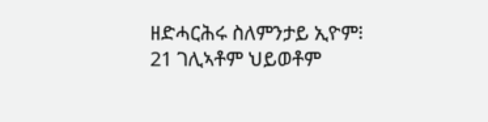ዘድሓርሕሩ ስለምንታይ ኢዮም፧
21 ገሊኣቶም ህይወቶም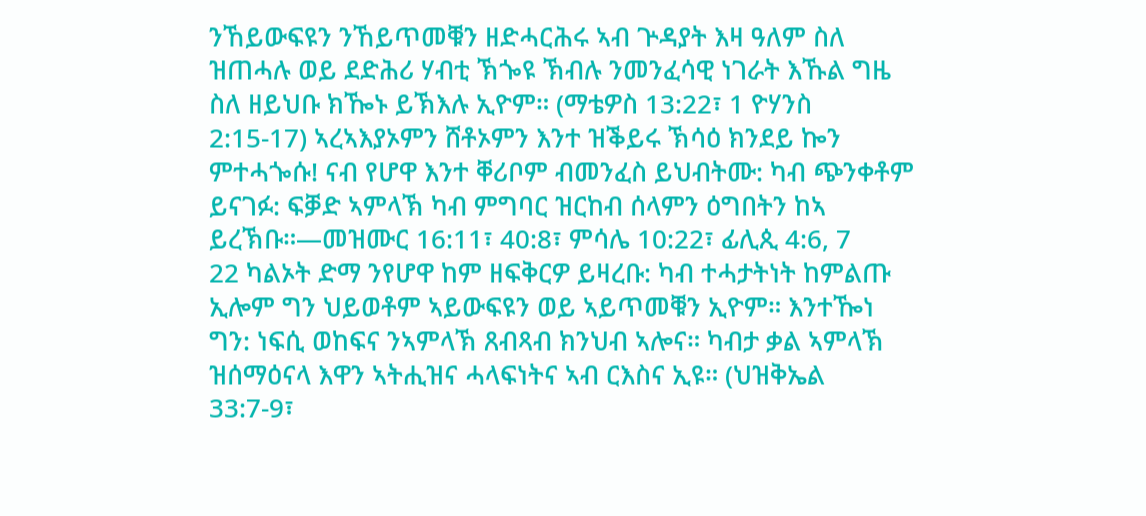ንኸይውፍዩን ንኸይጥመቑን ዘድሓርሕሩ ኣብ ጕዳያት እዛ ዓለም ስለ ዝጠሓሉ ወይ ደድሕሪ ሃብቲ ኽጐዩ ኽብሉ ንመንፈሳዊ ነገራት እኹል ግዜ ስለ ዘይህቡ ክዀኑ ይኽእሉ ኢዮም። (ማቴዎስ 13:22፣ 1 ዮሃንስ 2:15-17) ኣረኣእያኦምን ሸቶኦምን እንተ ዝቕይሩ ኽሳዕ ክንደይ ኰን ምተሓጐሱ! ናብ የሆዋ እንተ ቐሪቦም ብመንፈስ ይህብትሙ: ካብ ጭንቀቶም ይናገፉ: ፍቓድ ኣምላኽ ካብ ምግባር ዝርከብ ሰላምን ዕግበትን ከኣ ይረኽቡ።—መዝሙር 16:11፣ 40:8፣ ምሳሌ 10:22፣ ፊሊጲ 4:6, 7
22 ካልኦት ድማ ንየሆዋ ከም ዘፍቅርዎ ይዛረቡ: ካብ ተሓታትነት ከምልጡ ኢሎም ግን ህይወቶም ኣይውፍዩን ወይ ኣይጥመቑን ኢዮም። እንተዀነ ግን: ነፍሲ ወከፍና ንኣምላኽ ጸብጻብ ክንህብ ኣሎና። ካብታ ቃል ኣምላኽ ዝሰማዕናላ እዋን ኣትሒዝና ሓላፍነትና ኣብ ርእስና ኢዩ። (ህዝቅኤል 33:7-9፣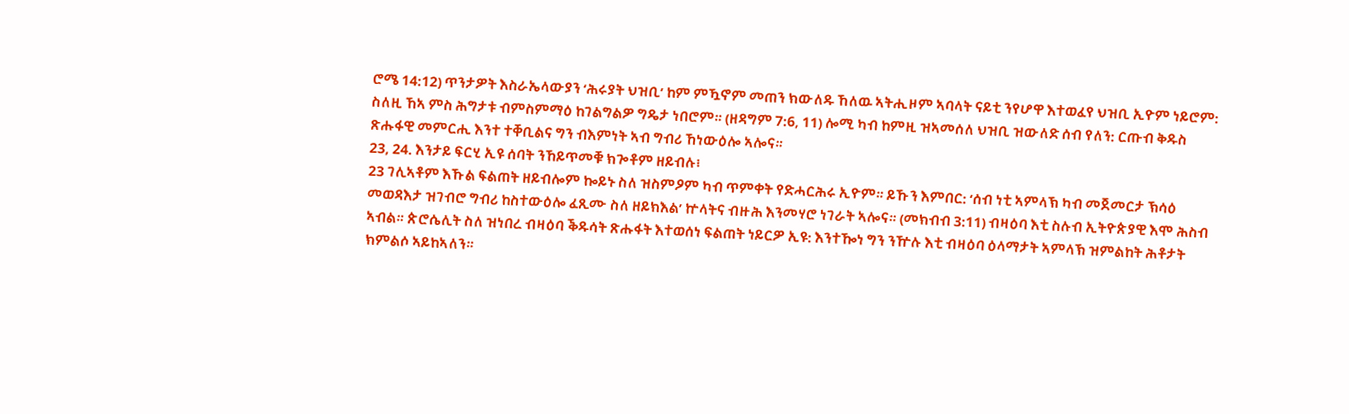ሮሜ 14:12) ጥንታዎት እስራኤላውያን ‘ሕሩያት ህዝቢ’ ከም ምዃኖም መጠን ክውለዱ ኸለዉ ኣትሒዞም ኣባላት ናይቲ ንየሆዋ እተወፈየ ህዝቢ ኢዮም ነይሮም: ስለዚ ኸኣ ምስ ሕግታቱ ብምስምማዕ ከገልግልዎ ግዴታ ነበሮም። (ዘዳግም 7:6, 11) ሎሚ ካብ ከምዚ ዝኣመሰለ ህዝቢ ዝውለድ ሰብ የለን: ርጡብ ቅዱስ ጽሑፋዊ መምርሒ እንተ ተቐቢልና ግን ብእምነት ኣብ ግብሪ ኸነውዕሎ ኣሎና።
23, 24. እንታይ ፍርሂ ኢዩ ሰባት ንኸይጥመቑ ክጐቶም ዘይብሉ፧
23 ገሊኣቶም እኹል ፍልጠት ዘይብሎም ኰይኑ ስለ ዝስምዖም ካብ ጥምቀት የድሓርሕሩ ኢዮም። ይኹን እምበር: ‘ሰብ ነቲ ኣምላኽ ካብ መጀመርታ ኽሳዕ መወዳእታ ዝገብሮ ግብሪ ከስተውዕሎ ፈጺሙ ስለ ዘይክእል’ ኵላትና ብዙሕ እንመሃሮ ነገራት ኣሎና። (መክብብ 3:11) ብዛዕባ እቲ ስሉብ ኢትዮጵያዊ እሞ ሕስብ ኣብል። ጵሮሴሊት ስለ ዝነበረ ብዛዕባ ቕዱሳት ጽሑፋት እተወሰነ ፍልጠት ነይርዎ ኢዩ: እንተዀነ ግን ንዅሉ እቲ ብዛዕባ ዕላማታት ኣምላኽ ዝምልከት ሕቶታት ክምልሶ ኣይከኣለን።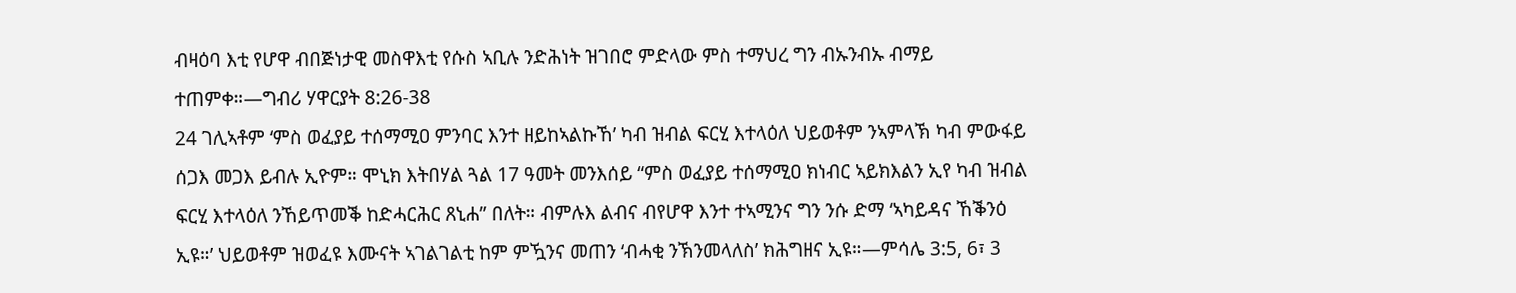ብዛዕባ እቲ የሆዋ ብበጅነታዊ መስዋእቲ የሱስ ኣቢሉ ንድሕነት ዝገበሮ ምድላው ምስ ተማህረ ግን ብኡንብኡ ብማይ ተጠምቀ።—ግብሪ ሃዋርያት 8:26-38
24 ገሊኣቶም ‘ምስ ወፈያይ ተሰማሚዐ ምንባር እንተ ዘይከኣልኩኸ’ ካብ ዝብል ፍርሂ እተላዕለ ህይወቶም ንኣምላኽ ካብ ምውፋይ ሰጋእ መጋእ ይብሉ ኢዮም። ሞኒክ እትበሃል ጓል 17 ዓመት መንእሰይ “ምስ ወፈያይ ተሰማሚዐ ክነብር ኣይክእልን ኢየ ካብ ዝብል ፍርሂ እተላዕለ ንኸይጥመቕ ከድሓርሕር ጸኒሐ” በለት። ብምሉእ ልብና ብየሆዋ እንተ ተኣሚንና ግን ንሱ ድማ ‘ኣካይዳና ኸቕንዕ ኢዩ።’ ህይወቶም ዝወፈዩ እሙናት ኣገልገልቲ ከም ምዃንና መጠን ‘ብሓቂ ንኽንመላለስ’ ክሕግዘና ኢዩ።—ምሳሌ 3:5, 6፣ 3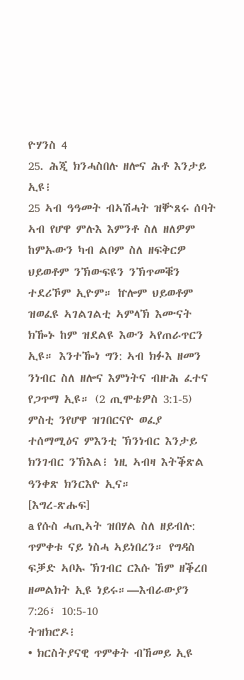ዮሃንስ 4
25. ሕጂ ክንሓስበሉ ዘሎና ሕቶ እንታይ ኢዩ፧
25 ኣብ ዓዓመት ብኣሽሓት ዝቝጸሩ ሰባት ኣብ የሆዋ ምሉእ እምንቶ ስለ ዘለዎም ከምኡውን ካብ ልቦም ስለ ዘፍቅርዎ ህይወቶም ንኽውፍዩን ንኽጥመቑን ተደሪኾም ኢዮም። ኵሎም ህይወቶም ዝወፈዩ ኣገልገልቲ ኣምላኽ እሙናት ክዀኑ ከም ዝደልዩ እውን ኣየጠራጥርን ኢዩ። እንተዀነ ግን: ኣብ ክፉእ ዘመን ንነብር ስለ ዘሎና እምነትና ብዙሕ ፈተና የጋጥማ ኢዩ። (2 ጢሞቴዎስ 3:1-5) ምስቲ ንየሆዋ ዝገበርናዮ ወፈያ ተሰማሚዕና ምእንቲ ኽንነብር እንታይ ክንገብር ንኽእል፧ ነዚ ኣብዛ እትቕጽል ዓንቀጽ ክንርእዮ ኢና።
[እግረ-ጽሑፍ]
a የሱስ ሓጢኣት ዝበሃል ስለ ዘይብሉ: ጥምቀቱ ናይ ነስሓ ኣይነበረን። የግዳስ ፍቓድ ኣቦኡ ኽገብር ርእሱ ኸም ዘቕረበ ዘመልክት ኢዩ ነይሩ።—እብራውያን 7:26፣ 10:5-10
ትዝክሮዶ፧
• ክርስትያናዊ ጥምቀት ብኸመይ ኢዩ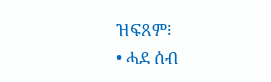ዝፍጸም፧
• ሓደ ሰብ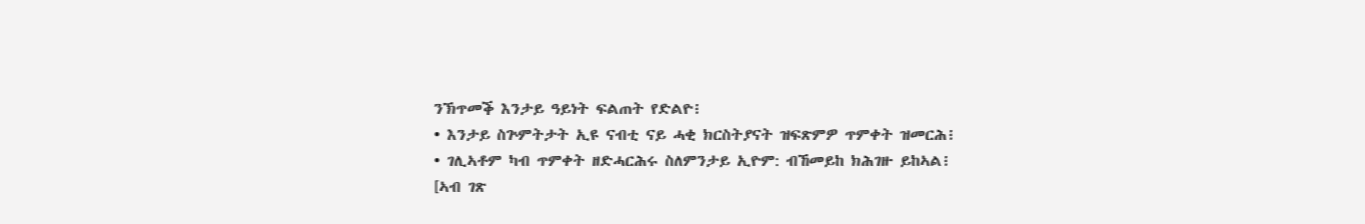ንኽጥመቕ እንታይ ዓይነት ፍልጠት የድልዮ፧
• እንታይ ስጕምትታት ኢዩ ናብቲ ናይ ሓቂ ክርስትያናት ዝፍጽምዎ ጥምቀት ዝመርሕ፧
• ገሊኣቶም ካብ ጥምቀት ዘድሓርሕሩ ስለምንታይ ኢዮም: ብኸመይከ ክሕገዙ ይከኣል፧
[ኣብ ገጽ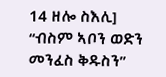14 ዘሎ ስእሊ]
“ብስም ኣቦን ወድን መንፈስ ቅዱስን”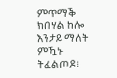ምጥማቕ ክበሃል ከሎ እንታይ ማለት ምዃኑ ትፈልጦዶ፧